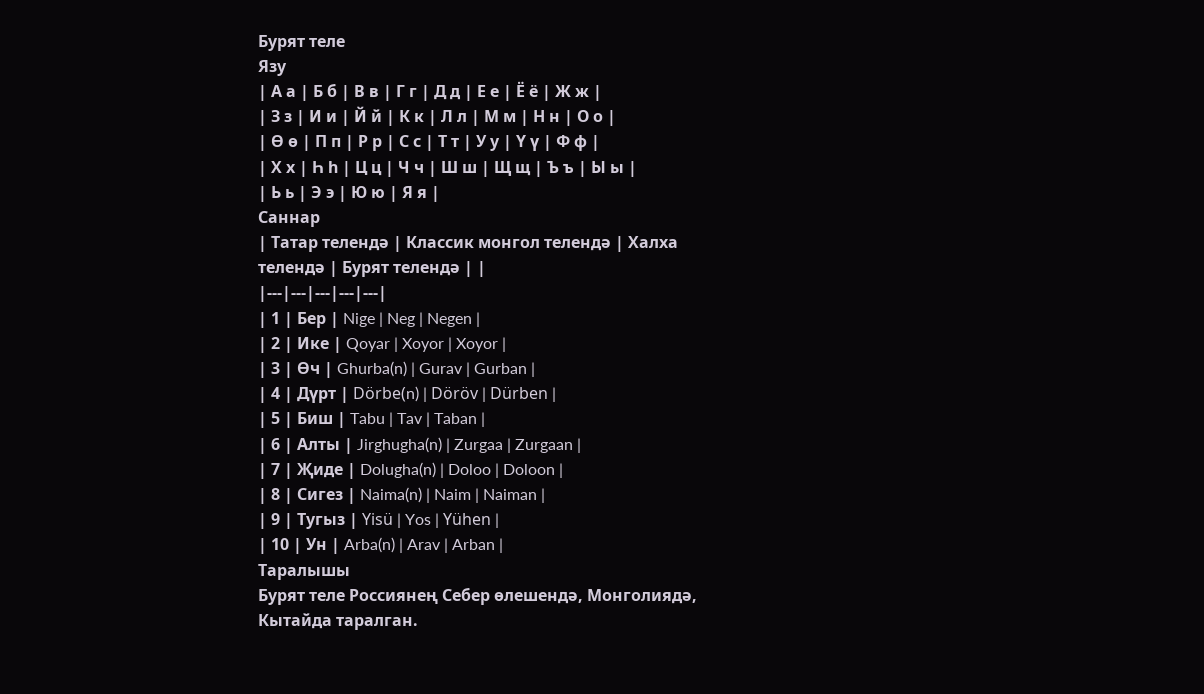Бурят теле
Язу
| А а | Б б | В в | Г г | Д д | Е е | Ё ё | Ж ж |
| З з | И и | Й й | К к | Л л | М м | Н н | О о |
| Ө ө | П п | Р р | С с | Т т | У у | Ү ү | Ф ф |
| Х х | Һ һ | Ц ц | Ч ч | Ш ш | Щ щ | Ъ ъ | Ы ы |
| Ь ь | Э э | Ю ю | Я я |
Саннар
| Татар телендә | Классик монгол телендә | Халха телендә | Бурят телендә | |
|---|---|---|---|---|
| 1 | Бер | Nige | Neg | Negen |
| 2 | Ике | Qoyar | Xoyor | Xoyor |
| 3 | Өч | Ghurba(n) | Gurav | Gurban |
| 4 | Дүрт | Dörbe(n) | Döröv | Dürben |
| 5 | Биш | Tabu | Tav | Taban |
| 6 | Алты | Jirghugha(n) | Zurgaa | Zurgaan |
| 7 | Җиде | Dolugha(n) | Doloo | Doloon |
| 8 | Сигез | Naima(n) | Naim | Naiman |
| 9 | Тугыз | Yisü | Yos | Yühen |
| 10 | Ун | Arba(n) | Arav | Arban |
Таралышы
Бурят теле Россиянең Себер өлешендә, Монголиядә, Кытайда таралган.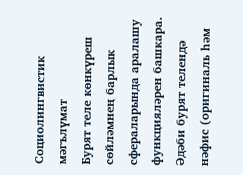Социолингвистик мәгълүмат
Бурят теле көнкүреш сөйләмнең барлык сфераларында аралашу функцияләрен башкара. Әдәби бурят телендә нәфис (оригиналь һәм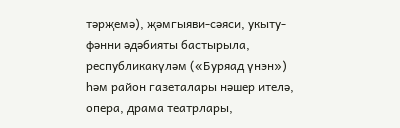тәрҗемә), җәмгыяви-сәяси, укыту-фәнни әдәбияты бастырыла, республикакүләм («Буряад үнэн») һәм район газеталары нәшер ителә, опера, драма театрлары,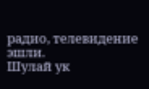радио, телевидение эшли.
Шулай ук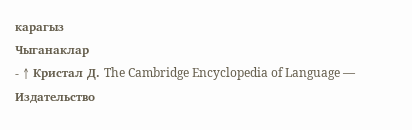карагыз
Чыганаклар
- ↑ Кристал Д. The Cambridge Encyclopedia of Language — Издательство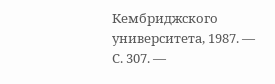Кембриджского университета, 1987. — С. 307. —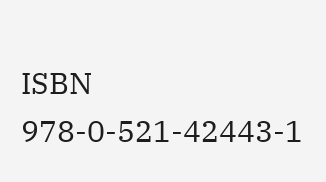ISBN 978-0-521-42443-1